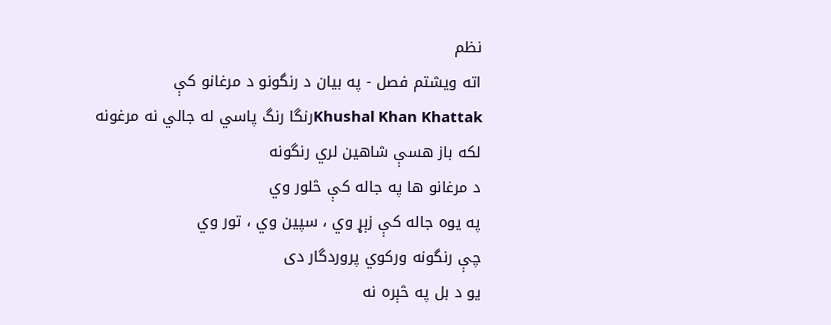نظم
اته ويشتم فصل - په بيان د رنگونو د مرغانو کې
Khushal Khan Khattakرنگا رنگ پاسي له جالي نه مرغونه
لکه باز هسې شاهين لري رنگونه
د مرغانو ها په جاله کې څلور وي
په يوه جاله کې زېړ وي ، سپين وي ، تور وي
چې رنگونه ورکوي پروردگار دی
يو د بل په څېره نه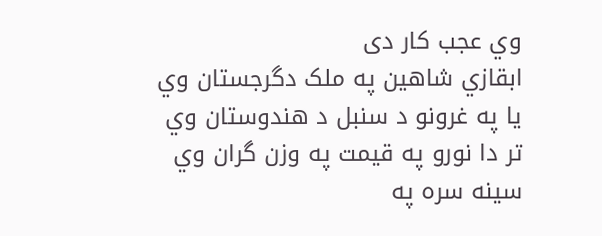وي عجب کار دی
ابقازي شاهين په ملک دگرجستان وي
يا په غرونو د سنبل د هندوستان وي
تر دا نورو په قيمت په وزن گران وي
سينه سره په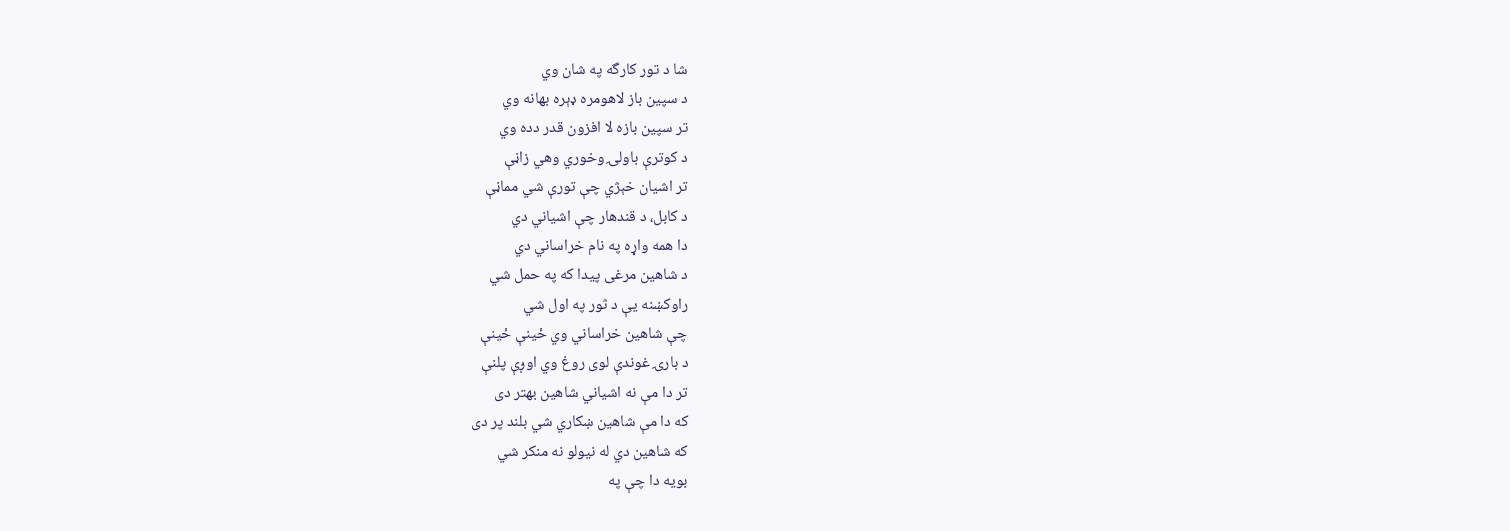شا د تور کارگه په شان وي
د سپين باز لاهومره ډېره بهانه وي
تر سپين بازه لا افزون قدر دده وي
د کوترې باولۍ وخوري وهي زاڼې
تر اشيان خېژي چې تورې شي مماڼې
د کابل، د قندهار چې اشياني دي
دا همه واړه په نام خراساني دي
د شاهين مرغی پيدا که په حمل شي
راوکښنه يې د ثور په اول شي
چې شاهين خراساني وي ځينې ځينې
د بارۍ غوندې لوی روغ وي اوږې پلنې
تر دا مې نه اشياني شاهين بهتر دی
که دا مې شاهين ښکاري شي بلند پر دی
که شاهين دي له نيولو نه منکر شي
بويه دا چې په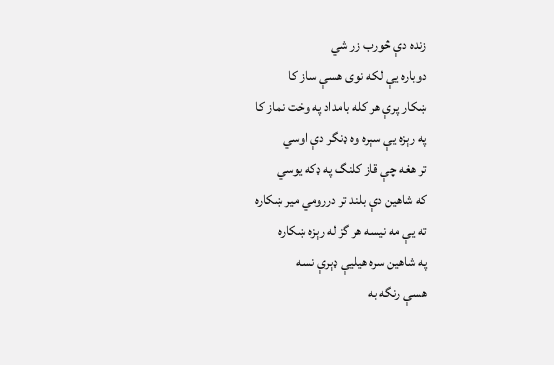زنده دې څورب زر شي
دوباره يې لکه نوی هسې ساز کا
ښکار پرې هر کله بامداد په وخت نماز کا
په رېزه يې سېره وه ډنگر دې اوسي
تر هغه چې قاز کلنگ په ډکه يوسي
که شاهين دې بلند تر دررومي مير ښکاره
ته يې مه نيسه هر گز له رېزه ښکاره
په شاهين سره هيليې ډېرې نسه
هسې رنگه به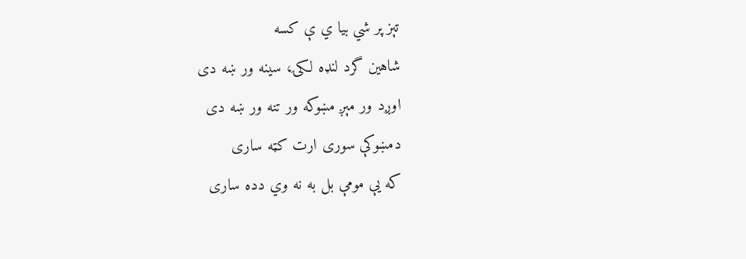تېز پر شي بيا ي ې کسه
شاهين گرد لنډه لکۍ، سينه ور ښه دی
اوږد ور مېږ مښوکه ور تنه ور ښه دی
دمښوکې سوری ارت کټه ساری
که يې مومې بل به نه وي دده ساری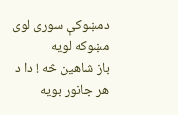دمښوکې سوری لوی مښوکه لويه
باز شاهين څه ! دا د هر جانور بويه